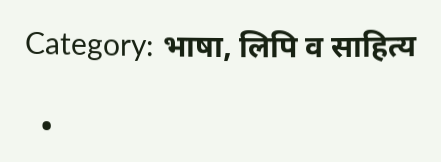Category: भाषा, लिपि व साहित्य

  •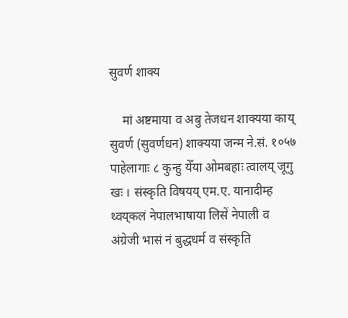सुवर्ण शाक्य

    मां अष्टमाया व अबु तेजधन शाक्यया काय् सुवर्ण (सुवर्णधन) शाक्यया जन्म ने.सं. १०५७ पाहेलागाः ८ कुन्हु येँया ओमबहाः त्वालय् जूगु खः । संस्कृति विषयय् एम.ए. यानादीम्ह थ्वय्‌कलं नेपालभाषाया लिसें नेपाली व अंग्रेजी भासं नं बुद्धधर्म व संस्कृति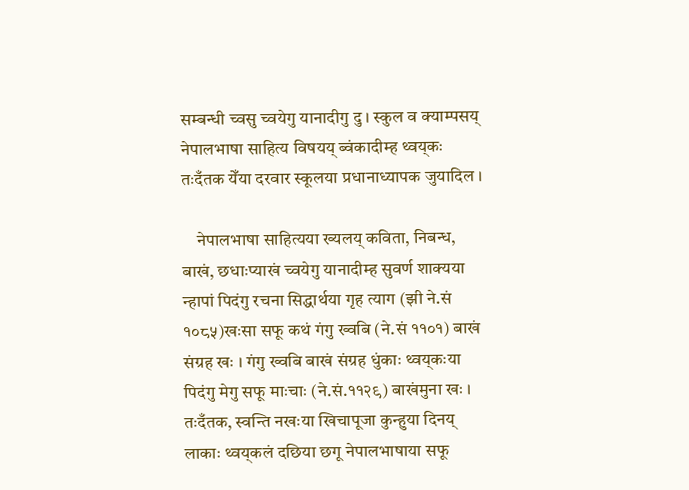सम्बन्धी च्वसु च्वयेगु यानादीगु दु । स्कुल व क्याम्पसय् नेपालभाषा साहित्य विषयय् ब्वंकादीम्ह थ्वय्‌कः तःदँतक येँया दरवार स्कूलया प्रधानाध्यापक जुयादिल ।

    नेपालभाषा साहित्यया ख्यलय् कविता, निबन्ध, बाखं, छधाःप्याखं च्वयेगु यानादीम्ह सुवर्ण शाक्यया न्हापां पिदंगु रचना सिद्धार्थया गृह त्याग (झी ने.सं १०८५)खःसा सफू कथं गंगु ख्वबि (ने.सं ११०१) बाखं संग्रह खः । गंगु ख्वबि बाखं संग्रह धुंकाः थ्वय्‌कःया पिदंगु मेगु सफू माःचाः (ने.सं.११२९) बाखंमुना खः । तःदँतक, स्वन्ति नखःया खिचापूजा कुन्हुया दिनय् लाकाः थ्वय्‌कलं दछिया छगू नेपालभाषाया सफू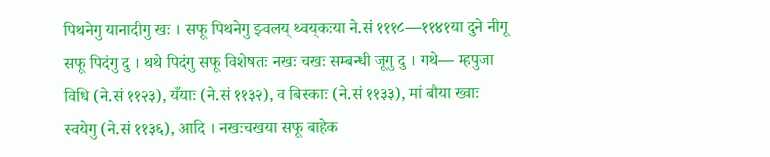पिथनेगु यानादीगु खः । सफू पिथनेगु झ्वलय् थ्वय्‌कःया ने.सं १११८—११४१या दुने नीगू सफू पिदंगु दु । थथे पिदंगु सफू विशेषतः नखः चखः सम्बन्धी जूगु दु । गथे— म्हपुजा विधि (ने.सं ११२३), यँयाः (ने.सं ११३२), व बिस्काः (ने.सं ११३३), मां बौया ख्वाः स्वयेगु (ने.सं ११३६), आदि । नखःचखया सफू बाहेक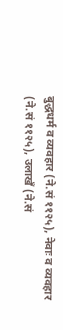बुद्धधर्म व व्यवहार (ने.सं ११२५), नेवाः व व्यवहार (ने.सं ११२५), उलाखँ (ने.सं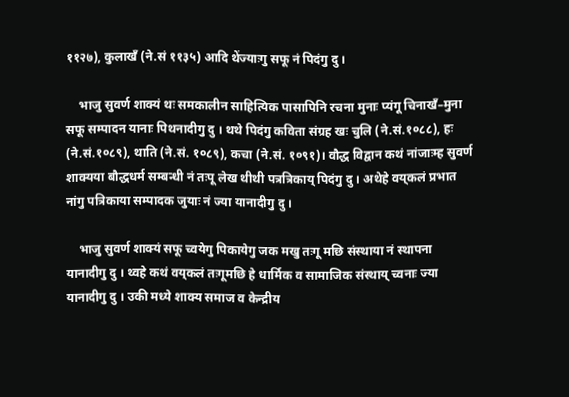११२७), कुलाखँ (ने.सं ११३५) आदि थेंज्याःगु सफू नं पिदंगु दु ।

    भाजु सुवर्ण शाक्यं थः समकालीन साहित्यिक पासापिनि रचना मुनाः प्यंगू चिनाखँ–मुना सफू सम्पादन यानाः पिथनादीगु दु । थथे पिदंगु कविता संग्रह खः चुलि (ने.सं.१०८८), हः (ने.सं.१०८९), थाति (ने.सं. १०८९), कचा (ने.सं. १०९१)। वौद्ध विद्वान कथं नांजाःम्ह सुवर्ण शाक्यया बौद्धधर्म सम्बन्धी नं तःपू लेख थीथी पत्रत्रिकाय् पिदंगु दु । अथेहे वय्‌कलं प्रभात नांगु पत्रिकाया सम्पादक जुयाः नं ज्या यानादीगु दु ।

    भाजु सुवर्ण शाक्यं सफू च्वयेगु पिकायेगु जक मखु तःगू मछि संस्थाया नं स्थापना यानादीगु दु । थ्वहे कथं वय्‌कलं तःगूमछि हे धार्मिक व सामाजिक संस्थाय् च्वनाः ज्या यानादीगु दु । उकी मध्ये शाक्य समाज व केन्द्रीय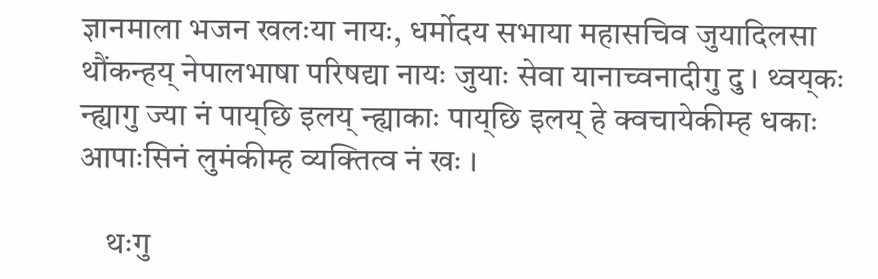ज्ञानमाला भजन खलःया नायः, धर्मोदय सभाया महासचिव जुयादिलसा थौंकन्हय् नेपालभाषा परिषद्या नायः जुयाः सेवा यानाच्वनादीगु दु । थ्वय्‌कः न्ह्यागु ज्या नं पाय्‌छि इलय् न्ह्याकाः पाय्‌छि इलय् हे क्वचायेकीम्ह धकाः आपाःसिनं लुमंकीम्ह व्यक्तित्व नं खः ।

    थःगु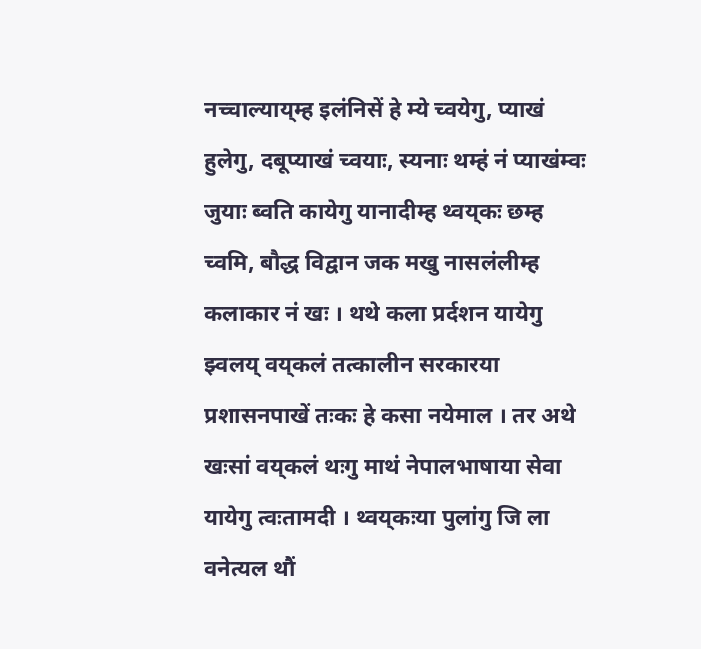नच्चाल्याय्‌म्ह इलंनिसें हे म्ये च्वयेगु, प्याखं हुलेगु, दबूप्याखं च्वयाः, स्यनाः थम्हं नं प्याखंम्वः जुयाः ब्वति कायेगु यानादीम्ह थ्वय्‌कः छम्ह च्वमि, बौद्ध विद्वान जक मखु नासलंलीम्ह कलाकार नं खः । थथे कला प्रर्दशन यायेगु झ्वलय् वय्‌कलं तत्कालीन सरकारया प्रशासनपाखें तःकः हे कसा नयेमाल । तर अथे खःसां वय्‌कलं थःगु माथं नेपालभाषाया सेवा यायेगु त्वःतामदी । थ्वय्‌कःया पुलांगु जि ला वनेत्यल थौं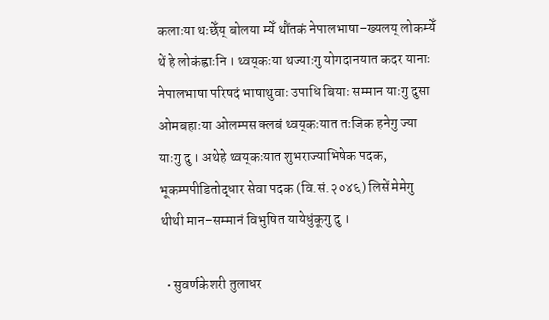कलाःया थःछेँय् बोलया म्येँ थौंतकं नेपालभाषा–ख्यलय् लोकम्येँ थें हे लोकंह्वाःनि । थ्वय्‌कःया थज्याःगु योगदानयात कदर यानाः नेपालभाषा परिषदं भाषाथुवाः उपाधि बियाः सम्मान याःगु दुसा ओमबहाःया ओलम्पस क्लबं थ्वय्‌कःयात तःजिक हनेगु ज्या याःगु दु । अथेहे थ्वय्‌कःयात शुभराज्याभिषेक पदक, भूकम्पपीडितोद्धार सेवा पदक (वि.सं.२०४६) लिसें मेमेगु थीथी मान–सम्मानं विभुषित यायेधुंकूगु दु ।

  • सुवर्णकेशरी तुलाधर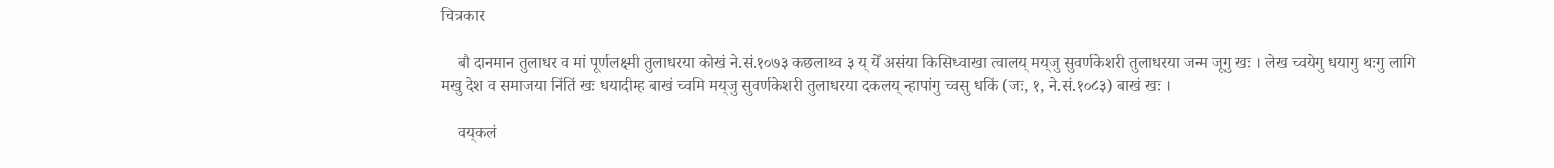चित्रकार

    बौ दानमान तुलाधर व मां पूर्णलक्ष्मी तुलाधरया कोखं ने.सं.१०७३ कछलाथ्व ३ य् येँ असंया किसिध्वाखा त्वालय् मय्‌जु सुवर्णकेशरी तुलाधरया जन्म जूगु खः । लेख च्वयेगु धयागु थःगु लागि मखु देश व समाजया निंतिं खः धयादीम्ह बाखं च्वमि मय्‌जु सुवर्णकेशरी तुलाधरया दकलय् न्हापांगु च्वसु धकिं (जः, १, ने.सं.१०८३) बाखं खः ।

    वय्‌कलं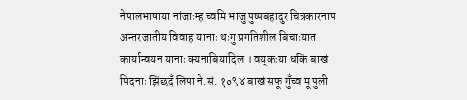नेपालभाषाया नांजाःम्ह च्वमि भाजु पुष्पबहादुर चित्रकारनाप अन्तरजातीय विवाह यानाः थःगु प्रगतिशील बिचाःयात कार्यान्वयन यानाः क्यनाबियादिल । वय्‌कःया धकिं बाखं पिदनाः झिंछदँ लिपा ने.सं. १०९४ बाखं सफू गुँच्व मू पुली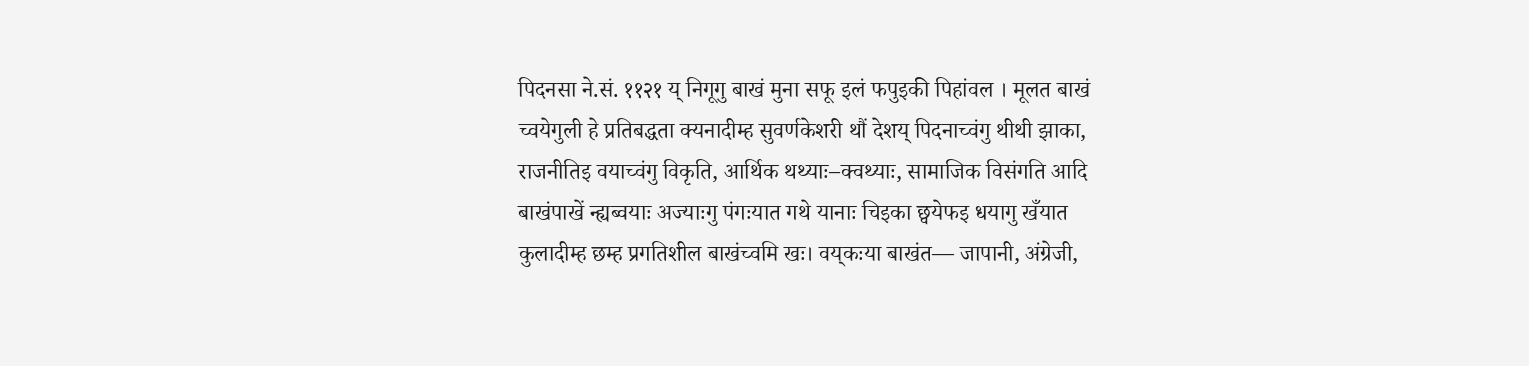पिदनसा ने.सं. ११२१ य् निगूगु बाखं मुना सफू इलं फपुइकी पिहांवल । मूलत बाखं च्वयेगुली हे प्रतिबद्धता क्यनादीम्ह सुवर्णकेशरी थौं देशय् पिदनाच्वंगु थीथी झाका, राजनीतिइ वयाच्वंगु विकृति, आर्थिक थथ्याः–क्वथ्याः, सामाजिक विसंगति आदि बाखंपाखें न्ह्यब्वयाः अज्याःगु पंगःयात गथे यानाः चिइका छ्वयेफइ धयागु खँयात कुलादीम्ह छम्ह प्रगतिशील बाखंच्वमि खः। वय्‌कःया बाखंत— जापानी, अंग्रेजी,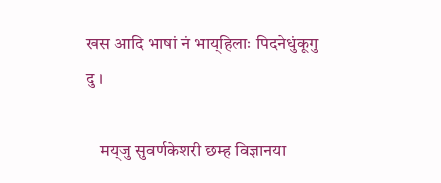खस आदि भाषां नं भाय्‌हिलाः पिदनेधुंकूगु दु ।

    मय्‌जु सुवर्णकेशरी छम्ह विज्ञानया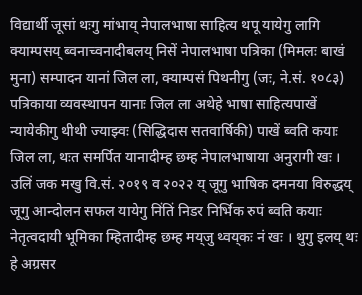विद्यार्थी जूसां थःगु मांभाय् नेपालभाषा साहित्य थपू यायेगु लागि क्याम्पसय् ब्वनाच्वनादीबलय् निसें नेपालभाषा पत्रिका (मिमलः बाखं मुना) सम्पादन यानां जिल ला, क्याम्पसं पिथनीगु (जः, ने.सं. १०८३) पत्रिकाया व्यवस्थापन यानाः जिल ला अथेहे भाषा साहित्यपाखें न्यायेकीगु थीथी ज्याझ्वः (सिद्धिदास सतवार्षिकी) पाखें ब्वति कयाः जिल ला, थःत समर्पित यानादीम्ह छम्ह नेपालभाषाया अनुरागी खः । उलिं जक मखु वि.सं. २०१९ व २०२२ य् जूगु भाषिक दमनया विरुद्धय् जूगु आन्दोलन सफल यायेगु निंतिं निडर निर्भिक रुपं ब्वति कयाः नेतृत्वदायी भूमिका म्हितादीम्ह छम्ह मय्‌जु थ्वय्‌कः नं खः । थुगु इलय् थः हे अग्रसर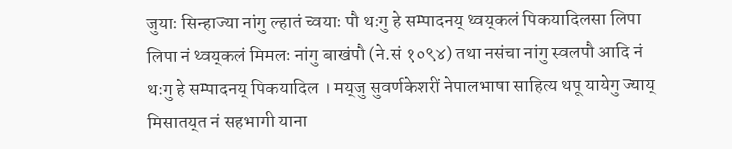जुयाः सिन्हाज्या नांगु ल्हातं च्वयाः पौ थःगु हे सम्पादनय् थ्वय्‌कलं पिकयादिलसा लिपा लिपा नं थ्वय्‌कलं मिमलः नांगु बाखंपौ (ने.सं १०९४) तथा नसंचा नांगु स्वलपौ आदि नं थःगु हे सम्पादनय् पिकयादिल । मय्‌जु सुवर्णकेशरीं नेपालभाषा साहित्य थपू यायेगु ज्याय् मिसातय्‌त नं सहभागी याना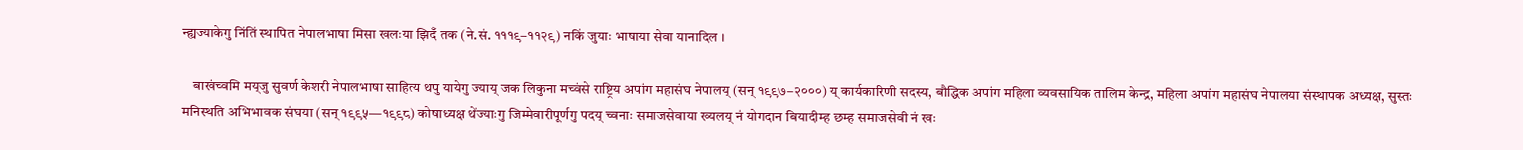न्ह्यज्याकेगु निंतिं स्थापित नेपालभाषा मिसा खलःया झिदँ तक (ने.सं. १११९–११२९) नकिं जुयाः भाषाया सेवा यानादिल ।

    बाखंच्वमि मय्‌जु सुवर्ण केशरी नेपालभाषा साहित्य थपु यायेगु ज्याय् जक लिकुना मच्वंसे राष्ट्रिय अपांग महासंघ नेपालय् (सन् १९९७–२०००) य् कार्यकारिणी सदस्य, बौद्धिक अपांग महिला व्यवसायिक तालिम केन्द्र, महिला अपांग महासंघ नेपालया संस्थापक अध्यक्ष, सुस्तः मनिस्थति अभिभावक संघया (सन् १९९५—१९९८) कोषाध्यक्ष थेंज्याःगु जिम्मेवारीपूर्णगु पदय् च्वनाः समाजसेवाया ख्यलय् नं योगदान बियादीम्ह छम्ह समाजसेवी नं खः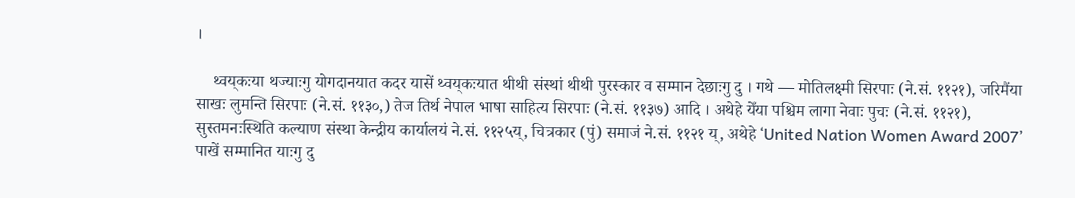।

    थ्वय्‌कःया थज्याःगु योगदानयात कदर यासें थ्वय्‌कःयात थीथी संस्थां थीथी पुरस्कार व सम्मान देछाःगु दु । गथे — मोतिलक्ष्मी सिरपाः (ने.सं. ११२१), जरिमैंया साखः लुमन्ति सिरपाः (ने.सं. ११३०,) तेज तिर्थ नेपाल भाषा साहित्य सिरपाः (ने.सं. ११३७) आदि । अथेहे येँया पश्चिम लागा नेवाः पुचः (ने.सं. ११२१), सुस्तमनःस्थिति कल्याण संस्था केन्द्रीय कार्यालयं ने.सं. ११२५य्, चित्रकार (पुं) समाजं ने.सं. ११२१ य्, अथेहे ‘United Nation Women Award 2007’ पाखें सम्मानित याःगु दु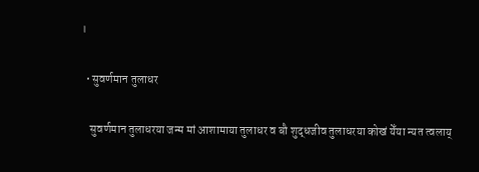।

  • सुवर्णमान तुलाधर

    सुवर्णमान तुलाधरया जन्म मां आशामाया तुलाधर व बौ शुद्धजीव तुलाधरया कोखं येँया न्यत त्वलाय्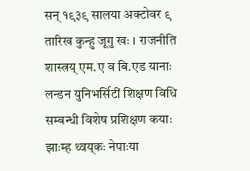सन् १९३९ सालया अक्टोवर ९ तारिख कुन्हु जूगु खः । राजनीति शास्त्रय् एम.ए व बि.एड यानाः लन्डन युनिभर्सिटीं शिक्षण विधि सम्बन्धी विशेष प्रशिक्षण कयाः झाःम्ह थ्वय्‌कः नेपाःया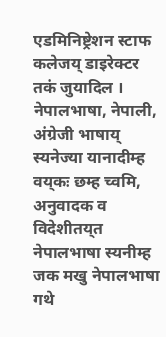एडमिनिष्ट्रेशन स्टाफ कलेजय् डाइरेक्टर तकं जुयादिल । नेपालभाषा, नेपाली, अंग्रेजी भाषाय् स्यनेज्या यानादीम्ह वय्‌कः छम्ह च्वमि, अनुवादक व विदेशीतय्‌त नेपालभाषा स्यनीम्ह जक मखु नेपालभाषा गथे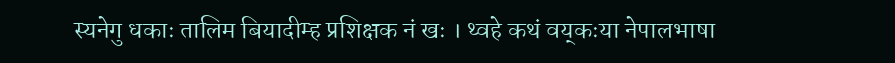स्यनेगु धकाः तालिम बियादीम्ह प्रशिक्षक नं खः । थ्वहे कथं वय्‌कःया नेपालभाषा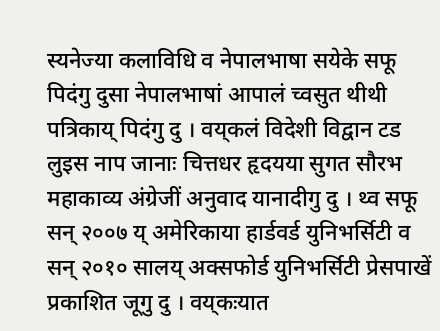स्यनेज्या कलाविधि व नेपालभाषा सयेके सफू पिदंगु दुसा नेपालभाषां आपालं च्वसुत थीथी पत्रिकाय् पिदंगु दु । वय्‌कलं विदेशी विद्वान टड लुइस नाप जानाः चित्तधर हृदयया सुगत सौरभ महाकाव्य अंग्रेजीं अनुवाद यानादीगु दु । थ्व सफू सन् २००७ य् अमेरिकाया हार्डवर्ड युनिभर्सिटी व सन् २०१० सालय् अक्सफोर्ड युनिभर्सिटी प्रेसपाखें प्रकाशित जूगु दु । वय्‌कःयात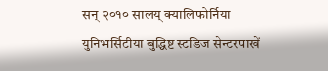सन् २०१० सालय् क्यालिफोर्निया युनिभर्सिटीया बुद्धिष्ट स्टडिज सेन्टरपाखें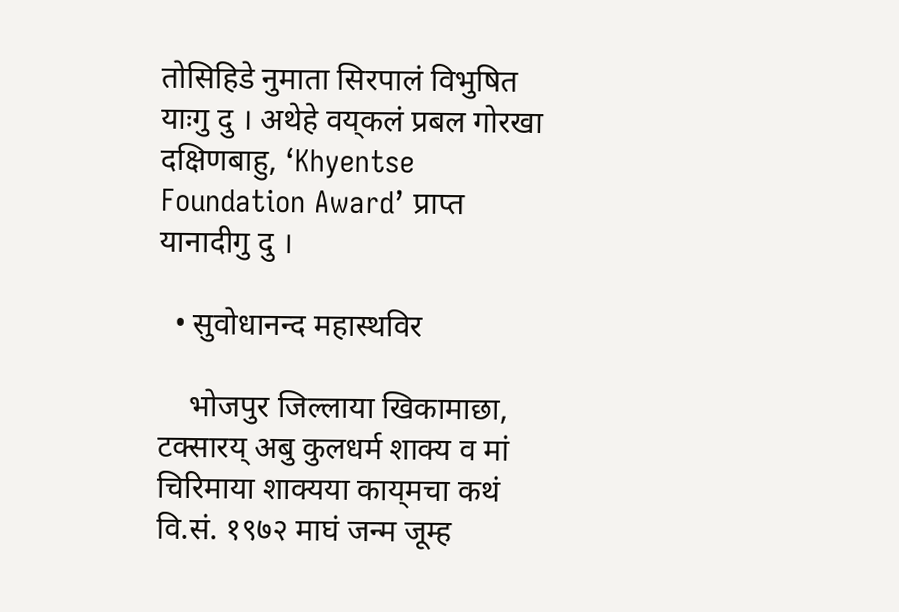तोसिहिडे नुमाता सिरपालं विभुषित याःगु दु । अथेहे वय्‌कलं प्रबल गोरखा दक्षिणबाहु, ‘Khyentse Foundation Award’ प्राप्त यानादीगु दु ।

  • सुवोधानन्द महास्थविर

    भोजपुर जिल्लाया खिकामाछा, टक्सारय् अबु कुलधर्म शाक्य व मां चिरिमाया शाक्यया काय्‌मचा कथं वि.सं. १९७२ माघं जन्म जूम्ह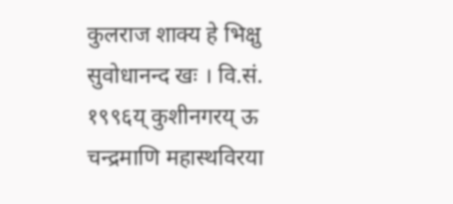कुलराज शाक्य हे भिक्षु सुवोधानन्द खः । वि.सं. १९९६य् कुशीनगरय् ऊ चन्द्रमाणि महास्थविरया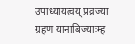उपाध्यायत्वय् प्रव्रज्या ग्रहण यानाबिज्याःम्ह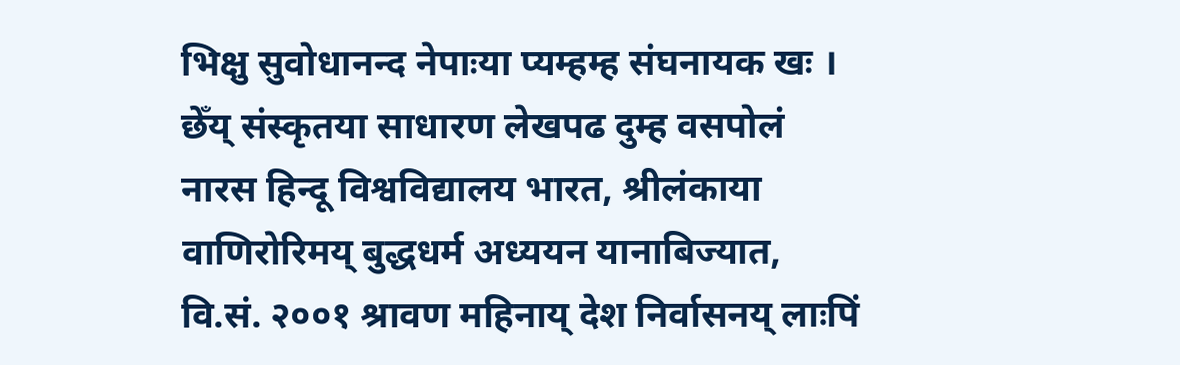भिक्षु सुवोधानन्द नेपाःया प्यम्हम्ह संघनायक खः । छेँय् संस्कृतया साधारण लेखपढ दुम्ह वसपोलं नारस हिन्दू विश्वविद्यालय भारत, श्रीलंकाया वाणिरोरिमय् बुद्धधर्म अध्ययन यानाबिज्यात, वि.सं. २००१ श्रावण महिनाय् देश निर्वासनय् लाःपिं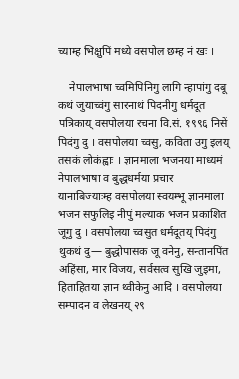च्याम्ह भिक्षुपिं मध्ये वसपोल छम्ह नं खः ।

    नेपालभाषा च्वमिपिनिगु लागि न्हापांगु दबू कथं जुयाच्वंगु सारनाथं पिदनीगु धर्मदूत पत्रिकाय् वसपोलया रचना वि.सं. १९९६ निसें पिदंगु दु । वसपोलया च्वसु, कविता उगु इलय् तसकं लोकंह्वाः । ज्ञानमाला भजनया माध्यमं नेपालभाषा व बुद्धधर्मया प्रचार यानाबिज्याःम्ह वसपोलया स्वयम्भू ज्ञानमाला भजन सफुलिइ नीपुं मल्याक भजन प्रकाशित जूगु दु । वसपोलया च्वसुत धर्मदूतय् पिदंगु थुकथं दु— बुद्धोपासक जू वनेनु, सन्तानपिंत अहिंसा, मार विजय, सर्वसत्व सुखि जुइमा, हिताहितया ज्ञान थ्वीकेनु आदि । वसपोलया सम्पादन व लेखनय् २९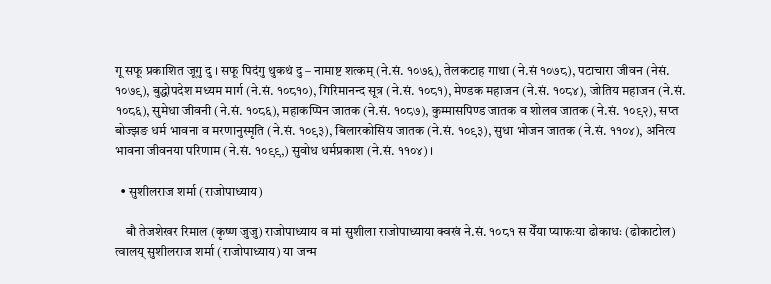गू सफू प्रकाशित जूगु दु । सफू पिदंगु थुकथं दु – नामाष्ट शत्कम् (ने.सं. १०७६), तेलकटाह गाथा (ने.सं १०७८), पटाचारा जीवन (नेसं. १०७९), बुद्धोपदेश मध्यम मार्ग (ने.सं. १०८१०), गिरिमानन्द सूत्र (ने.सं. १०८१), मेण्डक महाजन (ने.सं. १०८४), जोतिय महाजन (ने.सं. १०८६), सुमेधा जीवनी (ने.सं. १०८६), महाकप्पिन जातक (ने.सं. १०८७), कुम्मासपिण्ड जातक व शोलव जातक (ने.सं. १०९२), सप्त बोज्झङ धर्म भावना व मरणानुस्मृति (ने.सं. १०९३), बिलारकोसिय जातक (ने.सं. १०९३), सुधा भोजन जातक (ने.सं. ११०४), अनित्य भावना जीवनया परिणाम (ने.सं. १०९९,) सुवोध धर्मप्रकाश (ने.सं. ११०४) ।

  • सुशीलराज शर्मा (राजोपाध्याय)

    बौ तेजशेखर रिमाल (कृष्ण जुजु) राजोपाध्याय व मां सुशीला राजोपाध्याया क्वखं ने.सं. १०८१ स येँया प्याफःया ढोकाधः (ढोकाटोल) त्वालय् सुशीलराज शर्मा (राजोपाध्याय) या जन्म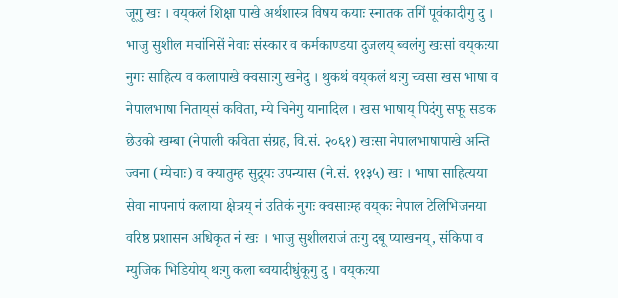जूगु खः । वय्‌कलं शिक्षा पाखे अर्थशास्त्र विषय कयाः स्नातक तगिं पूवंकादीगु दु । भाजु सुशील मचांनिसें नेवाः संस्कार व कर्मकाण्डया दुजलय् ब्वलंगु खःसां वय्‌कःया नुगः साहित्य व कलापाखे क्वसाःगु खनेदु । थुकथं वय्‌कलं थःगु च्वसा खस भाषा व नेपालभाषा निताय्‌सं कविता, म्ये चिनेगु यानादिल । खस भाषाय् पिदंगु सफू सडक छेउको खम्बा (नेपाली कविता संग्रह, वि.सं. २०६१) खःसा नेपालभाषापाखे अन्ति ज्वना (म्येचाः) व क्यातुम्ह सुद्र्यः उपन्यास (ने.सं. ११३५) खः । भाषा साहित्यया सेवा नापनापं कलाया क्षेत्रय् नं उतिकं नुगः क्वसाःम्ह वय्‌कः नेपाल टेलिभिजनया वरिष्ठ प्रशासन अधिकृत नं खः । भाजु सुशीलराजं तःगु दबू प्याखनय्, संकिपा व म्युजिक भिडियोय् थःगु कला ब्वयादीधुंकूगु दु । वय्‌कःया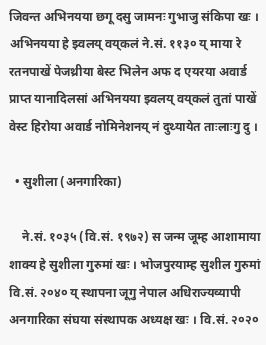जिवन्त अभिनयया छगू दसु जामनः गुभाजु संकिपा खः । अभिनयया हे झ्वलय् वय्‌कलं ने.सं. ११३० य् माया रे रतनपाखें पेजथ्रीया बेस्ट भिलेन अफ द एयरया अवार्ड प्राप्त यानादिलसां अभिनयया झ्वलय् वय्‌कलं तुतां पाखें वेस्ट हिरोया अवार्ड नोमिनेशनय् नं दुथ्यायेत ताःलाःगु दु ।

  • सुशीला (अनगारिका)

    ने.सं. १०३५ (वि.सं. १९७२) स जन्म जूम्ह आशामाया शाक्य हे सुशीला गुरुमां खः । भोजपुरयाम्ह सुशील गुरुमां वि.सं. २०४० य् स्थापना जूगु नेपाल अधिराज्यव्यापी अनगारिका संघया संस्थापक अध्यक्ष खः । वि.सं. २०२०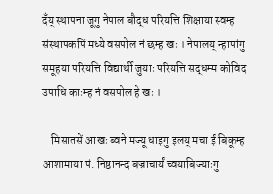दँय् स्थापना जूगु नेपाल बौद्ध परियत्ति शिक्षाया स्वम्ह संस्थापकपिं मध्ये वसपोल नं छम्ह खः । नेपालय् न्हापांगु समूहया परियत्ति विद्यार्थी जुयाः परियत्ति सद्धम्म कोविद उपाधि काःम्ह नं वसपोल हे खः ।

    मिसातसें आखः ब्वने मज्यू धाइगु इलय् मचा ई बिकूम्ह आशामाया पं. निष्ठानन्द बज्राचार्यं च्वयाबिज्याःगु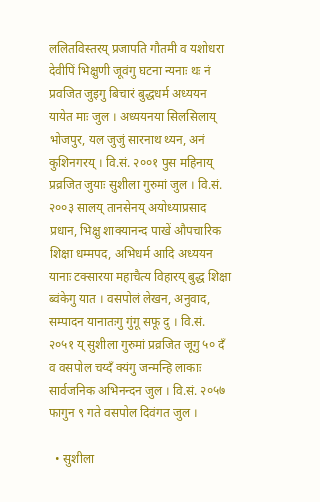ललितविस्तरय् प्रजापति गौतमी व यशोधरा देवीपिं भिक्षुणी जूवंगु घटना न्यनाः थः नं प्रवजित जुइगु बिचारं बुद्धधर्म अध्ययन यायेत माः जुल । अध्ययनया सिलसिलाय् भोजपुर, यल जुजुं सारनाथ थ्यन, अनं कुशिनगरय् । वि.सं. २००१ पुस महिनाय् प्रव्रजित जुयाः सुशीला गुरुमां जुल । वि.सं. २००३ सालय् तानसेनय् अयोध्याप्रसाद प्रधान, भिक्षु शाक्यानन्द पाखें औपचारिक शिक्षा धम्मपद, अभिधर्म आदि अध्ययन यानाः टक्सारया महाचैत्य विहारय् बुद्ध शिक्षा ब्वंकेगु यात । वसपोलं लेखन, अनुवाद, सम्पादन यानातःगु गुंगू सफू दु । वि.सं. २०५१ य् सुशीला गुरुमां प्रव्रजित जूगु ५० दँ व वसपोल चय्दँ क्यंगु जन्मन्हि लाकाः सार्वजनिक अभिनन्दन जुल । वि.सं. २०५७ फागुन ९ गते वसपोल दिवंगत जुल ।

  • सुशीला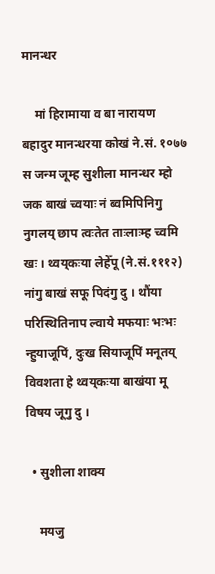मानन्धर

    मां हिरामाया व बा नारायण बहादुर मानन्धरया कोखं ने.सं. १०७७ स जन्म जूम्ह सुशीला मानन्धर म्हो जक बाखं च्वयाः नं ब्वमिपिनिगु नुगलय् छाप त्वःतेत ताःलाःम्ह च्वमि खः । थ्वय्‌कःया लेहेँपू (ने.सं.१११२) नांगु बाखं सफू पिदंगु दु । थौंया परिस्थितिनाप ल्वाये मफयाः भःभः न्हुयाजूपिं, दुःख सियाजूपिं मनूतय् विवशता हे थ्वय्‌कःया बाखंया मू विषय जूगु दु ।

  • सुशीला शाक्य

    मयजु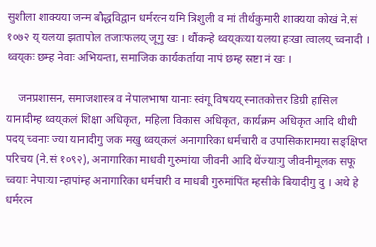सुशीला शाक्यया जन्म बौद्धविद्वान धर्मरत्न यमि त्रिशुली व मां तीर्थकुमारी शाक्यया कोखं ने.सं १०७२ य् यलया झतापोल तजाःफलय् जूगु खः । थौंकन्हे थ्वय्‌कःया यलया हःखा त्वालय् च्वनादी । थ्वय्‌कः छम्ह नेवाः अभियन्ता, समाजिक कार्यकर्ताया नापं छम्ह स्रष्टा नं खः ।

    जनप्रशासन, समाजशास्त्र व नेपालभाषा यानाः स्वंगू विषयय् स्नातकोत्तर डिग्री हासिल यानादीम्ह थ्वय्‌कलं शिक्षा अधिकृत, महिला विकास अधिकृत, कार्यक्रम अधिकृत आदि थीथी पदय् च्वनाः ज्या यानादीगु जक मखु थ्वय्‌कलं अनागारिका धर्मचारी व उपासिकारामया सङ्क्षिप्त परिचय (ने.सं १०९२), अनागारिका माधवी गुरुमांया जीवनी आदि थेंज्याःगु जीवनीमूलक सफू च्वयाः नेपाःया न्हापांम्ह अनागारिका धर्मचारी व माधबी गुरुमांपिंत म्हसीके बियादीगु दु । अथे हे धर्मरत्न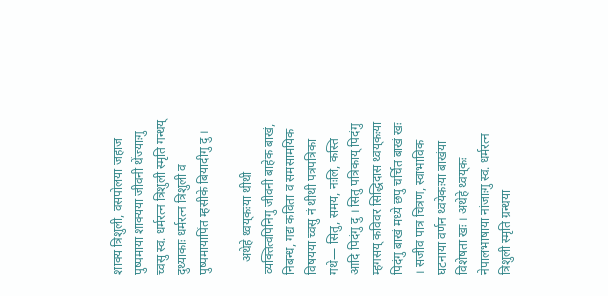शाक्य त्रिशुली, वसपोलया जहाज पुष्पमाया शाक्यया जीवनी थेंज्याःगु च्वसु स्व. धर्मरत्न त्रिशुली स्मृति गन्थय् दुथ्याकाः धर्मरत्न त्रिशुली व पुष्पमायापिंत म्हसीके बियादीगु दु ।

    अथेहे थ्वय्‌कःया थीथी व्यक्तित्वपिनिगु जीवनी बाहेक बाखं, निबन्ध, गद्य कविता व समसामयिक विषयया च्वसु नं थीथी पत्रपत्रिका गथे— सितु, समय, नःलि, कस्ति आदि पिदंगु दु । सितु पत्रिकाय् पिदंगु म्हगसय् कविवर सिद्धिदास थ्वय्‌कःया पिदंगु बाखं मध्ये छपु चर्चित बाखं खः । सजीव पात्र चित्रण, स्वाभाविक घटनाया वर्णन थ्वयेकःया बाखंया विशेषता खः । अथेहे थ्वय्‌कः नेपालभाषाया नांजाःगु स्व. धर्मरत्न त्रिशुली स्मृति ग्रन्थया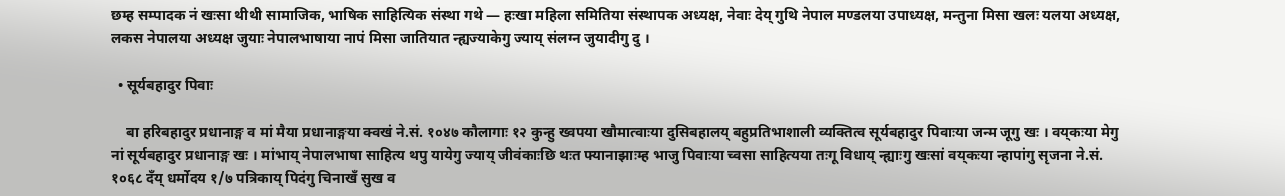छम्ह सम्पादक नं खःसा थीथी सामाजिक, भाषिक साहित्यिक संस्था गथे — हःखा महिला समितिया संस्थापक अध्यक्ष, नेवाः देय् गुथि नेपाल मण्डलया उपाध्यक्ष, मन्तुना मिसा खलः यलया अध्यक्ष, लकस नेपालया अध्यक्ष जुयाः नेपालभाषाया नापं मिसा जातियात न्ह्यज्याकेगु ज्याय् संलग्न जुयादीगु दु ।

  • सूर्यबहादुर पिवाः

    बा हरिबहादुर प्रधानाङ्ग व मां मैया प्रधानाङ्गया क्वखं ने.सं. १०४७ कौलागाः १२ कुन्हु ख्वपया खौमात्वाःया दुसिबहालय् बहुप्रतिभाशाली व्यक्तित्व सूर्यबहादुर पिवाःया जन्म जूगु खः । वय्‌कःया मेगु नां सूर्यबहादुर प्रधानाङ्ग खः । मांभाय् नेपालभाषा साहित्य थपु यायेगु ज्याय् जीवंकाःछि थःत फ्यानाझाःम्ह भाजु पिवाःया च्वसा साहित्यया तःगू विधाय् न्ह्याःगु खःसां वय्‌कःया न्हापांगु सृजना ने.सं. १०६८ दँय् धर्मोदय १/७ पत्रिकाय् पिदंगु चिनाखँ सुख व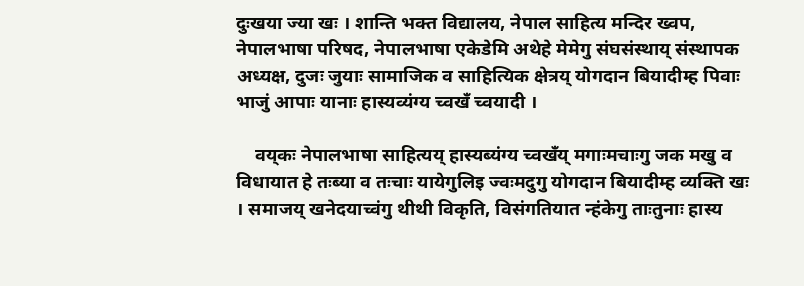दुःखया ज्या खः । शान्ति भक्त विद्यालय, नेपाल साहित्य मन्दिर ख्वप, नेपालभाषा परिषद, नेपालभाषा एकेडेमि अथेहे मेमेगु संघसंस्थाय् संस्थापक अध्यक्ष, दुजः जुयाः सामाजिक व साहित्यिक क्षेत्रय् योगदान बियादीम्ह पिवाः भाजुं आपाः यानाः हास्यव्यंग्य च्वखँ च्वयादी ।

    वय्‌कः नेपालभाषा साहित्यय् हास्यब्यंग्य च्वखँय् मगाःमचाःगु जक मखु व विधायात हे तःब्या व तःचाः यायेगुलिइ ज्वःमदुगु योगदान बियादीम्ह व्यक्ति खः । समाजय् खनेदयाच्वंगु थीथी विकृति, विसंगतियात न्हंकेगु ताःतुनाः हास्य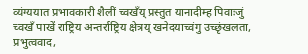व्यंग्ययात प्रभावकारी शैलीं च्वखँय् प्रस्तुत यानादीम्ह पिवाःजुं च्वखँ पाखें राष्ट्रिय अन्तर्राष्ट्रिय क्षेत्रय् खनेदयाच्वंगु उच्छृंखलता, प्रभुत्ववाद,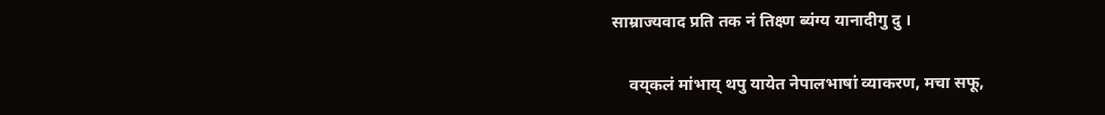साम्राज्यवाद प्रति तक नं तिक्ष्ण ब्यंग्य यानादीगु दु ।

    वय्‌कलं मांभाय् थपु यायेत नेपालभाषां व्याकरण, मचा सफू,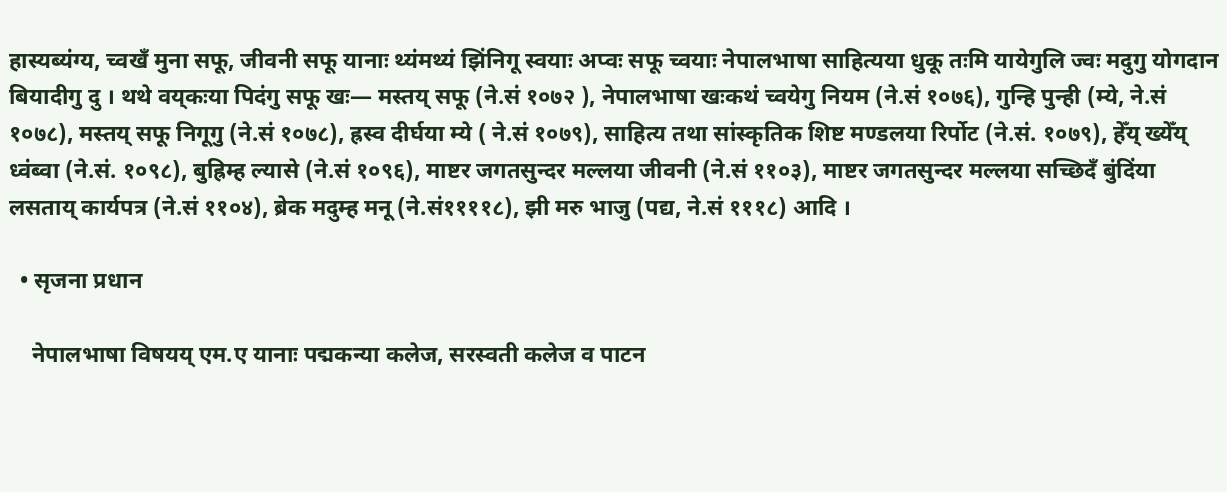हास्यब्यंग्य, च्वखँ मुना सफू, जीवनी सफू यानाः थ्यंमथ्यं झिंनिगू स्वयाः अप्वः सफू च्वयाः नेपालभाषा साहित्यया धुकू तःमि यायेगुलि ज्वः मदुगु योगदान बियादीगु दु । थथे वय्‌कःया पिदंगु सफू खः— मस्तय् सफू (ने.सं १०७२ ), नेपालभाषा खःकथं च्वयेगु नियम (ने.सं १०७६), गुन्हि पुन्ही (म्ये, ने.सं १०७८), मस्तय् सफू निगूगु (ने.सं १०७८), ह्रस्व दीर्घया म्ये ( ने.सं १०७९), साहित्य तथा सांस्कृतिक शिष्ट मण्डलया रिर्पोट (ने.सं. १०७९), हेँय् ख्येँय् ध्वंब्वा (ने.सं. १०९८), बुह्रिम्ह ल्यासे (ने.सं १०९६), माष्टर जगतसुन्दर मल्लया जीवनी (ने.सं ११०३), माष्टर जगतसुन्दर मल्लया सच्छिदँ बुंदिंया लसताय् कार्यपत्र (ने.सं ११०४), ब्रेक मदुम्ह मनू (ने.सं११११८), झी मरु भाजु (पद्य, ने.सं १११८) आदि ।

  • सृजना प्रधान

    नेपालभाषा विषयय् एम.ए यानाः पद्मकन्या कलेज, सरस्वती कलेज व पाटन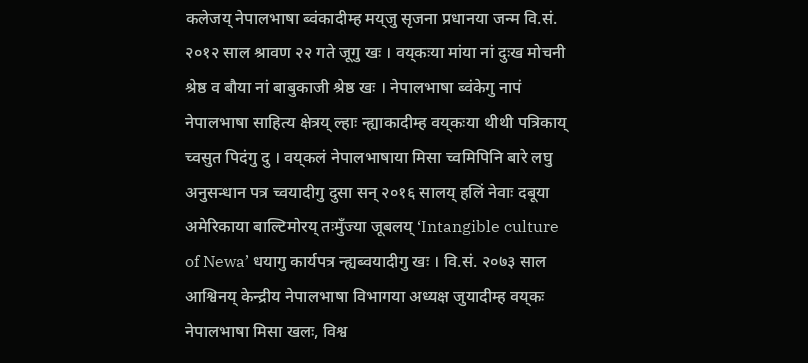कलेजय् नेपालभाषा ब्वंकादीम्ह मय्‌जु सृजना प्रधानया जन्म वि.सं. २०१२ साल श्रावण २२ गते जूगु खः । वय्‌कःया मांया नां दुःख मोचनी श्रेष्ठ व बौया नां बाबुकाजी श्रेष्ठ खः । नेपालभाषा ब्वंकेगु नापं नेपालभाषा साहित्य क्षेत्रय् ल्हाः न्ह्याकादीम्ह वय्‌कःया थीथी पत्रिकाय् च्वसुत पिदंगु दु । वय्‌कलं नेपालभाषाया मिसा च्वमिपिनि बारे लघु अनुसन्धान पत्र च्वयादीगु दुसा सन् २०१६ सालय् हलिं नेवाः दबूया अमेरिकाया बाल्टिमोरय् तःमुँज्या जूबलय् ‘Intangible culture of Newa’ धयागु कार्यपत्र न्ह्यब्वयादीगु खः । वि.सं. २०७३ साल आश्विनय् केन्द्रीय नेपालभाषा विभागया अध्यक्ष जुयादीम्ह वय्‌कः नेपालभाषा मिसा खलः, विश्व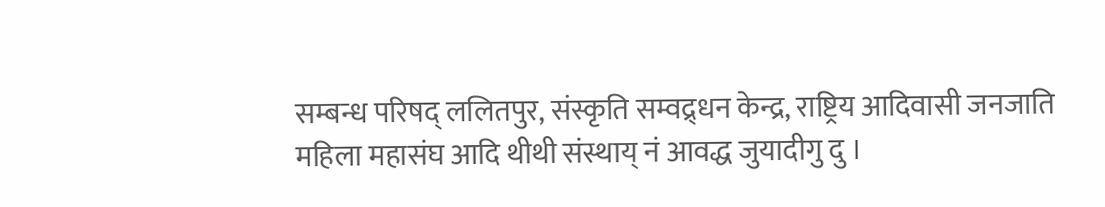सम्बन्ध परिषद् ललितपुर, संस्कृति सम्वद्र्धन केन्द्र, राष्ट्रिय आदिवासी जनजाति महिला महासंघ आदि थीथी संस्थाय् नं आवद्ध जुयादीगु दु ।